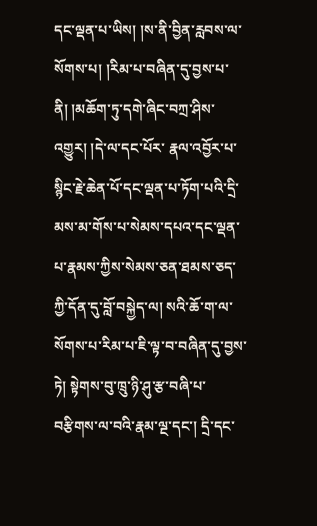དང་ལྡན་པ་ཡིས། །ས་ནི་བྱིན་རླབས་ལ་སོགས་པ། །རིམ་པ་བཞིན་དུ་བྱས་པ་ནི། །མཆོག་ཏུ་དགེ་ཞིང་བཀྲ་ཤིས་འགྱུར། །དེ་ལ་དང་པོར་ རྣལ་འབྱོར་པ་སྙིང་རྗེ་ཆེན་པོ་དང་ལྡན་པ་ཏོག་པའི་དྲི་མས་མ་གོས་པ་སེམས་དཔའ་དང་ལྡན་པ་རྣམས་ཀྱིས་སེམས་ཅན་ཐམས་ཅད་ཀྱི་དོན་དུ་བློ་བསྐྱེད་ལ། སའི་ཆོ་ག་ལ་སོགས་པ་རིམ་པ་ཇི་ལྟ་བ་བཞིན་དུ་བྱས་ཏེ། སྟེགས་བུ་ཁྲུ་ཉི་ཤུ་རྩ་བཞི་པ་བརྩིགས་ལ་བའི་རྣམ་ལྔ་དང་། དྲི་དང་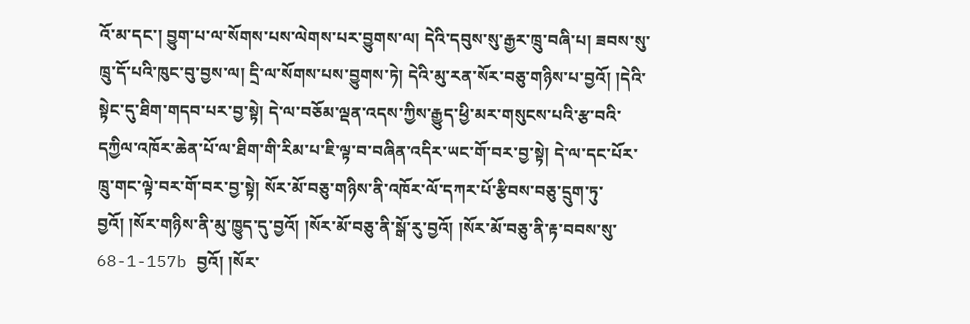འོ་མ་དང་། བྱུག་པ་ལ་སོགས་པས་ལེགས་པར་བྱུགས་ལ། དེའི་དབུས་སུ་རྒྱར་ཁྲུ་བཞི་པ། ཟབས་སུ་ཁྲུ་དོ་པའི་ཁུང་བུ་བྱས་ལ། དྲི་ལ་སོགས་པས་བྱུགས་ཏེ། དེའི་མུ་རན་སོར་བཅུ་གཉིས་པ་བྱའོ། །དེའི་སྟེང་དུ་ཐིག་གདབ་པར་བྱ་སྟེ། དེ་ལ་བཅོམ་ལྡན་འདས་ཀྱིས་རྒྱུད་ཕྱི་མར་གསུངས་པའི་རྩ་བའི་ དཀྱིལ་འཁོར་ཆེན་པོ་ལ་ཐིག་གི་རིམ་པ་ཇི་ལྟ་བ་བཞིན་འདིར་ཡང་གོ་བར་བྱ་སྟེ། དེ་ལ་དང་པོར་ཁྲུ་གང་ལྟེ་བར་གོ་བར་བྱ་སྟེ། སོར་མོ་བཅུ་གཉིས་ནི་འཁོར་ལོ་དཀར་པོ་རྩིབས་བཅུ་དྲུག་ཏུ་བྱའོ། །སོར་གཉིས་ནི་མུ་ཁྱུད་དུ་བྱའོ། །སོར་མོ་བཅུ་ནི་སྒོ་རུ་བྱའོ། །སོར་མོ་བཅུ་ནི་རྟ་བབས་སུ་ 68-1-157b བྱའོ། །སོར་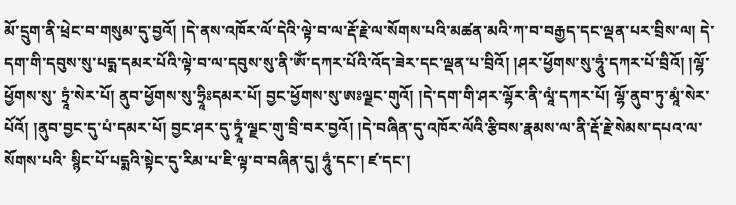མོ་དྲུག་ནི་ཕྲེང་བ་གསུམ་དུ་བྱའོ། །དེ་ནས་འཁོར་ལོ་དེའི་ལྟེ་བ་ལ་རྡོ་རྗེ་ལ་སོགས་པའི་མཚན་མའི་ཀ་བ་བརྒྱད་དང་ལྡན་པར་བྲིས་ལ། དེ་དག་གི་དབུས་སུ་པདྨ་དམར་པོའི་ལྟེ་བ་ལ་དབུས་སུ་ནི་ཨོཾ་དཀར་པོའི་འོད་ཟེར་དང་ལྡན་པ་བྲིའོ། །ཤར་ཕྱོགས་སུ་ཧཱུཾ་དཀར་པོ་བྲིའོ། །ལྷོ་ཕྱོགས་སུ་ ཏྲཱཾ་སེར་པོ། ནུབ་ཕྱོགས་སུ་ཧྲཱིཿདམར་པོ། བྱང་ཕྱོགས་སུ་ཨཿལྗང་གུའོ། །དེ་དག་གི་ཤར་ལྷོར་ནི་ལཱཾ་དཀར་པོ། ལྷོ་ནུབ་ཏུ་མཱཾ་སེར་པོའོ། །ནུབ་བྱང་དུ་པཾ་དམར་པོ། བྱང་ཤར་དུ་ཏྭཱཾ་ལྗང་གུ་བྲི་བར་བྱའོ། །དེ་བཞིན་དུ་འཁོར་ལོའི་རྩིབས་རྣམས་ལ་ནི་རྡོ་རྗེ་སེམས་དཔའ་ལ་སོགས་པའི་ སྙིང་པོ་པདྨའི་སྟེང་དུ་རིམ་པ་ཇི་ལྟ་བ་བཞིན་དུ། ཧཱུཾ་དང་། ཛ་དང་།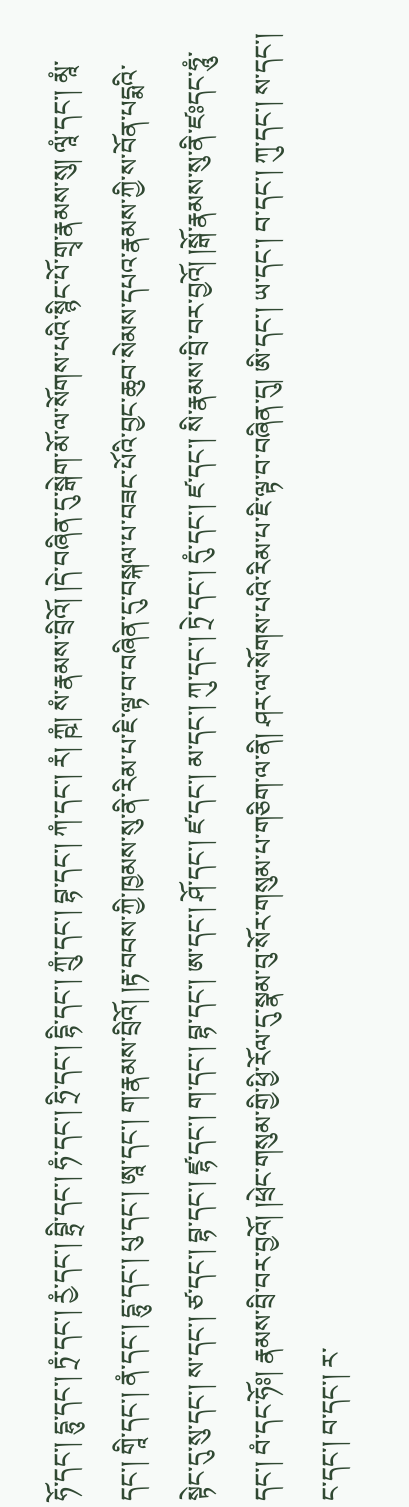ཧོ་དང་། དྷུ་དང་། ཏྲཾ་དང་། རྱཾ་དང་། བྷྲི་དང་། ཧཾ་དང་། ཧྲི་དང་། དྷི་དང་། ཀྲུཾ་དང་། བྷ་དང་། ཀཾ་དང་། རཾ། ཀྵཾ། སཾ་རྣམས་བྲིའོ། །དེ་བཞིན་དུ་སྒེག་མོ་ལ་སོགས་པའི་སྙིང་པོ་གྲྭ་རྣམས་སུ། ལཱཾ་དང་། མཱཾ་དང་། གཱི་དང་། ནཾ་དང་། དྷུ་དང་། པུ་དང་། ཨཱ་དང་། ག་རྣམས་བྲིའོ། །རྟ་བབས་ཀྱི་ཁྱམས་སུ་ནི་རིམ་པ་ཇི་ལྟ་བ་བཞིན་དུ་བསྐལ་པ་བཟང་པོའི་བྱང་ཆུབ་སེམས་དཔའ་རྣམས་ཀྱི་ས་བོན་པདྨའི་སྟེང་དུ་སུ་དང་། ས་དང་། ཙ་དང་། བྷ་དང་། ཛྷ་དང་། ག་དང་། བྷ་དང་། ཨ་དང་། ཤོ་དང་། ཛ་དང་། མ་དང་། ཀུ་དང་། ཏྲེ་དང་། དུཾ་དང་། ཛ་དང་། སི་རྣམས་བྲི་བར་བྱའོ། །སྒོ་རྣམས་སུ་ནི་ཛཿདང་ཧཱུཾ་དང་། བཾ་དང་ཧོཿ། རྣམས་བྲི་བར་བྱའོ། །ཕྲེང་གསུམ་གྱི་ཕྱི་རོལ་དུ་སྣམ་བུ་སོར་གསུམ་པ་གཅིག་ལ་ནི། ཤར་ལ་སོགས་པའི་རིམ་པ་ཇི་ལྟ་བ་བཞིན་དུ། ཨི་དང་། ཡ་དང་། བ་དང་། ཀུ་དང་། ས་དང་། ང་དང་། བ་དང་། ར་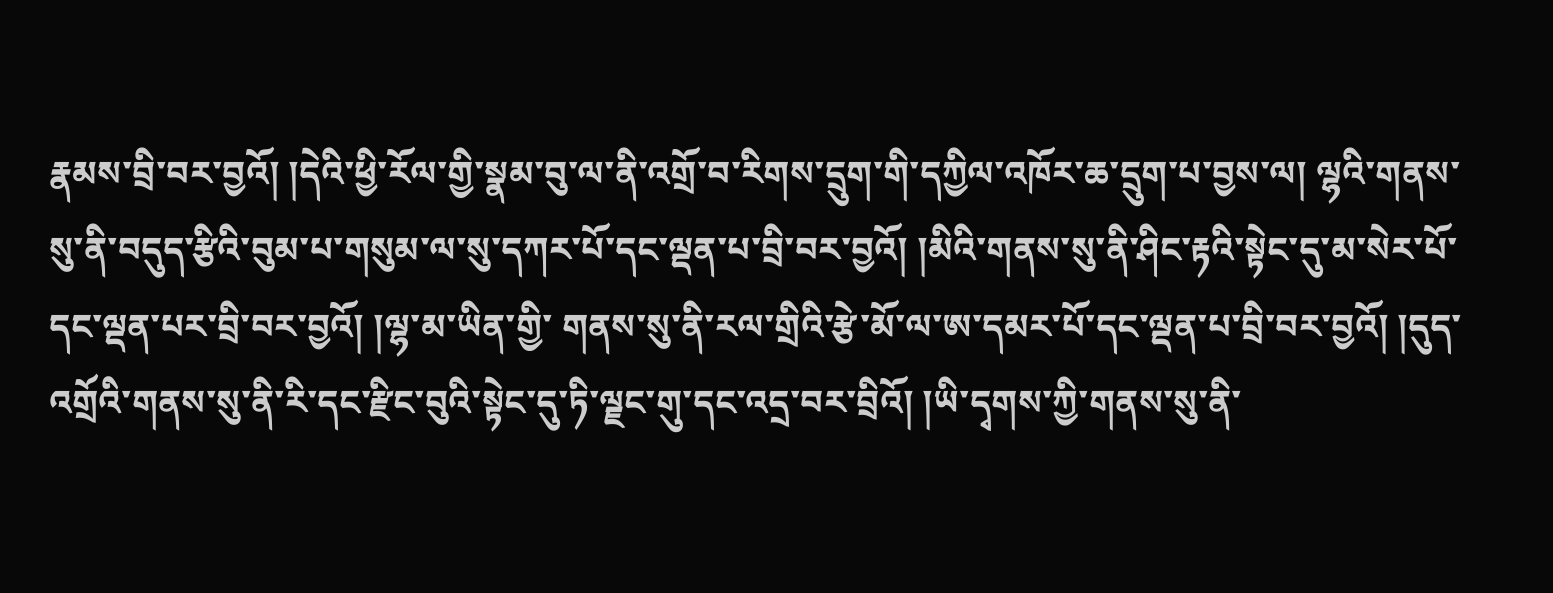རྣམས་བྲི་བར་བྱའོ། །དེའི་ཕྱི་རོལ་གྱི་སྣམ་བུ་ལ་ནི་འགྲོ་བ་རིགས་དྲུག་གི་དཀྱིལ་འཁོར་ཆ་དྲུག་པ་བྱས་ལ། ལྷའི་གནས་སུ་ནི་བདུད་རྩིའི་བུམ་པ་གསུམ་ལ་སུ་དཀར་པོ་དང་ལྡན་པ་བྲི་བར་བྱའོ། །མིའི་གནས་སུ་ནི་ཤིང་རྟའི་སྟེང་དུ་མ་སེར་པོ་དང་ལྡན་པར་བྲི་བར་བྱའོ། །ལྷ་མ་ཡིན་གྱི་ གནས་སུ་ནི་རལ་གྲིའི་རྩེ་མོ་ལ་ཨ་དམར་པོ་དང་ལྡན་པ་བྲི་བར་བྱའོ། །དུད་འགྲོའི་གནས་སུ་ནི་རི་དང་རྫིང་བུའི་སྟེང་དུ་ཏི་ལྗང་གུ་དང་འདྲ་བར་བྲིའོ། །ཡི་དྭགས་ཀྱི་གནས་སུ་ནི་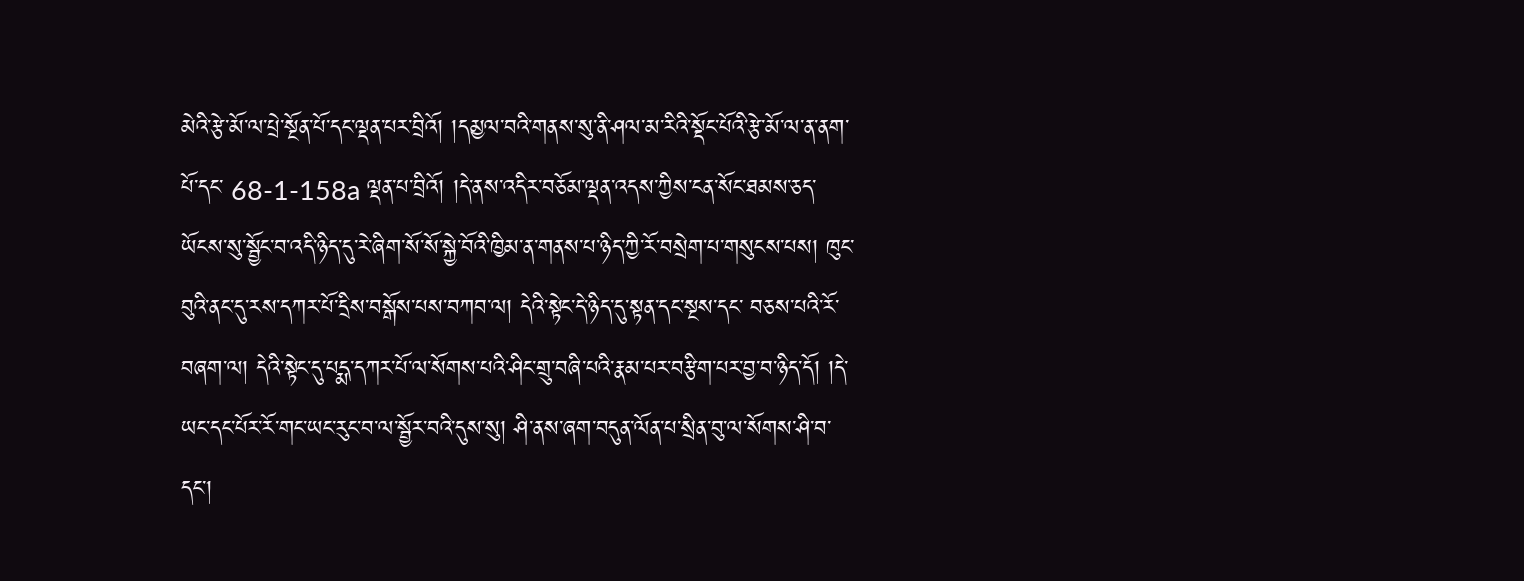མེའི་རྩེ་མོ་ལ་པྲེ་སྔོན་པོ་དང་ལྡན་པར་བྲིའོ། །དམྱལ་བའི་གནས་སུ་ནི་ཤལ་མ་རིའི་སྡོང་པོའི་རྩེ་མོ་ལ་ན་ནག་པོ་དང་ 68-1-158a ལྡན་པ་བྲིའོ། །དེ་ནས་འདིར་བཅོམ་ལྡན་འདས་ཀྱིས་ངན་སོང་ཐམས་ཅད་ཡོངས་སུ་སྦྱོང་བ་འདི་ཉིད་དུ་རེ་ཞིག་སོ་སོ་སྐྱེ་བོའི་ཁྱིམ་ན་གནས་པ་ཉིད་ཀྱི་རོ་བསྲེག་པ་གསུངས་པས། ཁུང་བུའི་ནང་དུ་རས་དཀར་པོ་དྲིས་བསྒོས་པས་བཀབ་ལ། དེའི་སྟེང་དེ་ཉིད་དུ་སྟན་དང་སྔས་དང་ བཅས་པའི་རོ་བཞག་ལ། དེའི་སྟེང་དུ་པདྨ་དཀར་པོ་ལ་སོགས་པའི་ཤིང་གྲུ་བཞི་པའི་རྣམ་པར་བརྩིག་པར་བྱ་བ་ཉིད་དོ། །དེ་ཡང་དང་པོར་རོ་གང་ཡང་རུང་བ་ལ་སྦྱོར་བའི་དུས་སུ། ཤི་ནས་ཞག་བདུན་ལོན་པ་སྲིན་བུ་ལ་སོགས་ཤི་བ་དང་།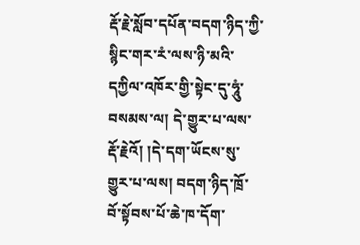རྡོ་རྗེ་སློབ་དཔོན་བདག་ཉིད་ཀྱི་སྙིང་གར་རཾ་ལས་ཉི་མའི་ དཀྱིལ་འཁོར་གྱི་སྟེང་དུ་ཧཱུཾ་བསམས་ལ། དེ་གྱུར་པ་ལས་རྡོ་རྗེའོ། །དེ་དག་ཡོངས་སུ་གྱུར་པ་ལས། བདག་ཉིད་ཁྲོ་བོ་སྟོབས་པོ་ཆེ་ཁ་དོག་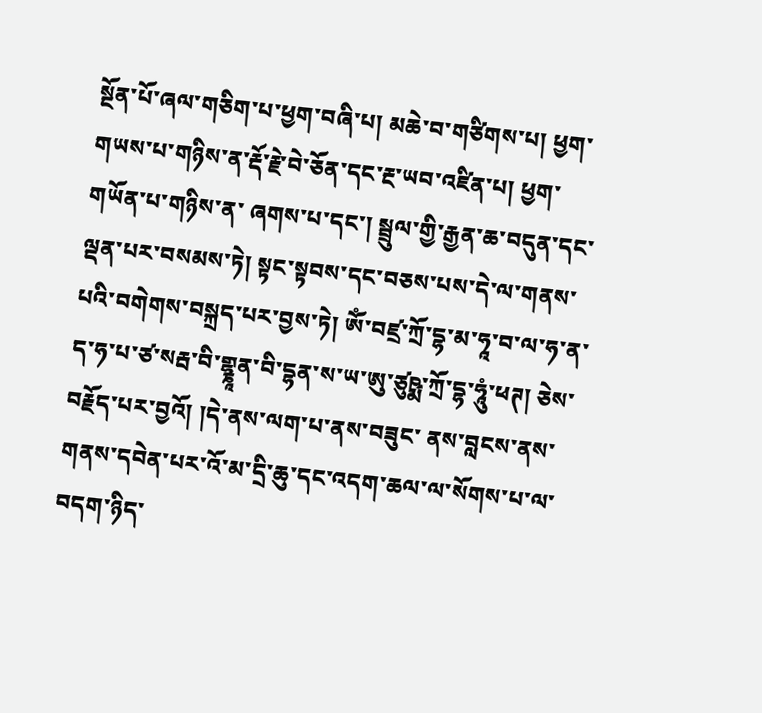སྔོན་པོ་ཞལ་གཅིག་པ་ཕྱག་བཞི་པ། མཆེ་བ་གཙིགས་པ། ཕྱག་གཡས་པ་གཉིས་ན་རྡོ་རྗེ་བེ་ཅོན་དང་རྔ་ཡབ་འཛིན་པ། ཕྱག་གཡོན་པ་གཉིས་ན་ ཞགས་པ་དང་། སྦྲུལ་གྱི་རྒྱན་ཆ་བདུན་དང་ལྡན་པར་བསམས་ཏེ། སྟང་སྟབས་དང་བཅས་པས་དེ་ལ་གནས་པའི་བགེགས་བསྐྲད་པར་བྱས་ཏེ། ཨོཾ་བཛྲ་ཀྲོ་དྷ་མ་ཧཱ་བ་ལ་ཧ་ན་ད་ཧ་པ་ཙ་སརྦ་བི་གྷྣཱན་བི་དྷན་ས་ཡ་ཨུ་ཙུཥྨ་ཀྲོ་དྷ་ཧཱུཾ་ཕཊ། ཅེས་བརྗོད་པར་བྱའོ། །དེ་ནས་ལག་པ་ནས་བཟུང་ ནས་བླངས་ནས་གནས་དབེན་པར་འོ་མ་དྲི་ཆུ་དང་འདག་ཆལ་ལ་སོགས་པ་ལ་བདག་ཉིད་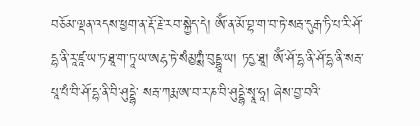བཅོམ་ལྡན་འདས་ཕྱག་ན་རྡོ་རྗེ་རབ་སྐྱེད་དེ། ཨོཾ་ན་མོ་བྷ་ག་བ་ཏེ་སརྦ་དུརྒ་ཏི་པ་རི་ཤོ་དྷ་ནི་རཱ་ཛཱ་ཡ་ཏ་ཐཱ་ག་ཏཱ་ཡ་ཨརྷ་ཏེ་སཾམྱཀྶཾ་བུདྡྷཱ་ཡ། ཏདྱ་ཐཱ། ཨོཾ་ཤོ་དྷ་ནི་ཤོ་དྷ་ནི་སརྦ་པཱ་པཾ་བི་ཤོ་དྷ་ནི་བི་ཤུདྡྷེ་ སརྦ་ཀརྨ་ཨ་བ་ར་ཎ་བི་ཤུདྡྷེ་སྭཱ་ཧཱ། ཞེས་བྱ་བའི་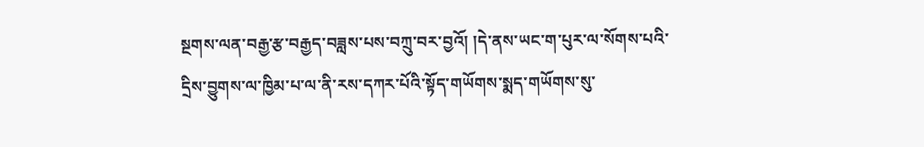སྔགས་ལན་བརྒྱ་རྩ་བརྒྱད་བཟླས་པས་བཀྲུ་བར་བྱའོ། །དེ་ནས་ཡང་ག་པུར་ལ་སོགས་པའི་དྲིས་བྱུགས་ལ་ཁྱིམ་པ་ལ་ནི་རས་དཀར་པོའི་སྟོད་གཡོགས་སྨད་གཡོགས་སུ་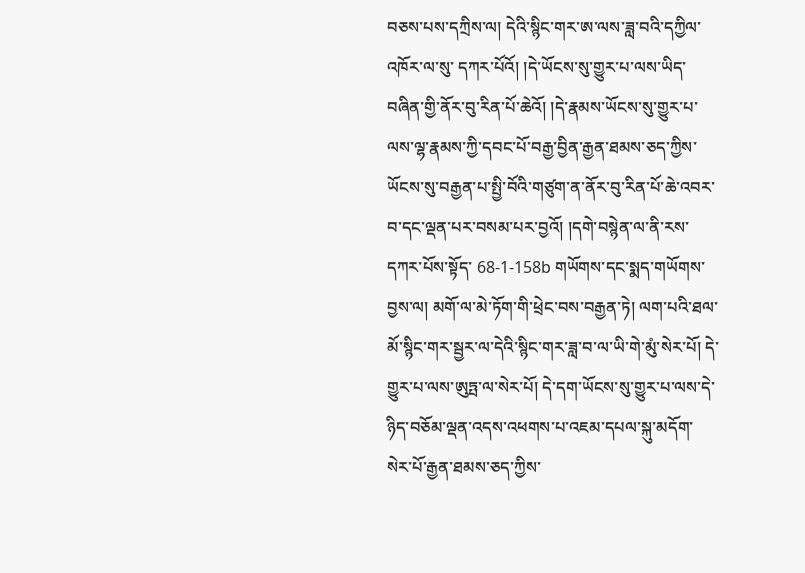བཅས་པས་དཀྲིས་ལ། དེའི་སྙིང་གར་ཨ་ལས་ཟླ་བའི་དཀྱིལ་འཁོར་ལ་སུ་ དཀར་པོའོ། །དེ་ཡོངས་སུ་གྱུར་པ་ལས་ཡིད་བཞིན་གྱི་ནོར་བུ་རིན་པོ་ཆེའོ། །དེ་རྣམས་ཡོངས་སུ་གྱུར་པ་ལས་ལྷ་རྣམས་ཀྱི་དབང་པོ་བརྒྱ་བྱིན་རྒྱན་ཐམས་ཅད་ཀྱིས་ཡོངས་སུ་བརྒྱན་པ་སྤྱི་བོའི་གཙུག་ན་ནོར་བུ་རིན་པོ་ཆེ་འབར་བ་དང་ལྡན་པར་བསམ་པར་བྱའོ། །དགེ་བསྙེན་ལ་ནི་རས་དཀར་པོས་སྟོད་ 68-1-158b གཡོགས་དང་སྨད་གཡོགས་བྱས་ལ། མགོ་ལ་མེ་ཏོག་གི་ཕྲེང་བས་བརྒྱན་ཏེ། ལག་པའི་ཐལ་མོ་སྙིང་གར་སྦྱར་ལ་དེའི་སྙིང་གར་ཟླ་བ་ལ་ཡི་གེ་མུཾ་སེར་པོ། དེ་གྱུར་པ་ལས་ཨུཏྤ་ལ་སེར་པོ། དེ་དག་ཡོངས་སུ་གྱུར་པ་ལས་དེ་ཉིད་བཅོམ་ལྡན་འདས་འཕགས་པ་འཇམ་དཔལ་སྐུ་མདོག་ སེར་པོ་རྒྱན་ཐམས་ཅད་ཀྱིས་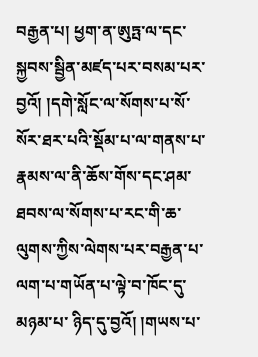བརྒྱན་པ། ཕྱག་ན་ཨུཏྤ་ལ་དང་སྐྱབས་སྦྱིན་མཛད་པར་བསམ་པར་བྱའོ། །དགེ་སློང་ལ་སོགས་པ་སོ་སོར་ཐར་པའི་སྡོམ་པ་ལ་གནས་པ་རྣམས་ལ་ནི་ཆོས་གོས་དང་ཤམ་ཐབས་ལ་སོགས་པ་རང་གི་ཆ་ལུགས་ཀྱིས་ལེགས་པར་བརྒྱན་པ་ལག་པ་གཡོན་པ་ལྟེ་བ་ཁོང་དུ་མཉམ་པ་ ཉིད་དུ་བྱའོ། །གཡས་པ་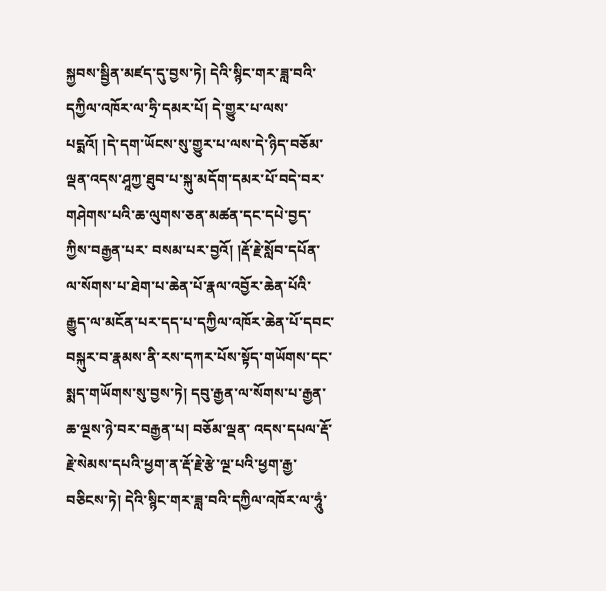སྐྱབས་སྦྱིན་མཛད་དུ་བྱས་ཏེ། དེའི་སྙིང་གར་ཟླ་བའི་དཀྱིལ་འཁོར་ལ་ཧྲི་དམར་པོ། དེ་གྱུར་པ་ལས་པདྨའོ། །དེ་དག་ཡོངས་སུ་གྱུར་པ་ལས་དེ་ཉིད་བཅོམ་ལྡན་འདས་ཤཱཀྱ་ཐུབ་པ་སྐུ་མདོག་དམར་པོ་བདེ་བར་གཤེགས་པའི་ཆ་ལུགས་ཅན་མཚན་དང་དཔེ་བྱད་ཀྱིས་བརྒྱན་པར་ བསམ་པར་བྱའོ། །རྡོ་རྗེ་སློབ་དཔོན་ལ་སོགས་པ་ཐེག་པ་ཆེན་པོ་རྣལ་འབྱོར་ཆེན་པོའི་རྒྱུད་ལ་མངོན་པར་དད་པ་དཀྱིལ་འཁོར་ཆེན་པོ་དབང་བསྐུར་བ་རྣམས་ནི་རས་དཀར་པོས་སྟོད་གཡོགས་དང་སྨད་གཡོགས་སུ་བྱས་ཏེ། དབུ་རྒྱན་ལ་སོགས་པ་རྒྱན་ཆ་ལྔས་ཉེ་བར་བརྒྱན་པ། བཅོམ་ལྡན་ འདས་དཔལ་རྡོ་རྗེ་སེམས་དཔའི་ཕྱག་ན་རྡོ་རྗེ་རྩེ་ལྔ་པའི་ཕྱག་རྒྱ་བཅིངས་ཏེ། དེའི་སྙིང་གར་ཟླ་བའི་དཀྱིལ་འཁོར་ལ་ཧཱུཾ་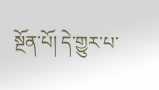སྔོན་པོ། དེ་གྱུར་པ་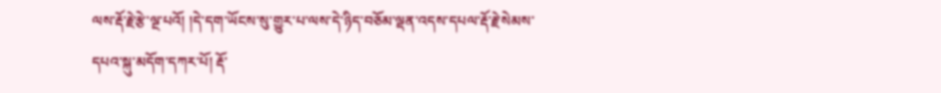ལས་རྡོ་རྗེ་རྩེ་ལྔ་པའོ། །དེ་དག་ཡོངས་སུ་གྱུར་པ་ལས་དེ་ཉིད་བཅོམ་ལྡན་འདས་དཔལ་རྡོ་རྗེ་སེམས་དཔའ་སྐུ་མདོག་དཀར་པོ། རྡོ་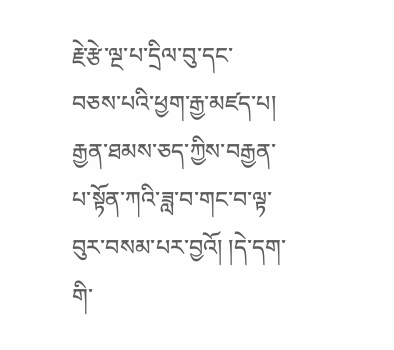རྗེ་རྩེ་ལྔ་པ་དྲིལ་བུ་དང་ བཅས་པའི་ཕྱག་རྒྱ་མཛད་པ། རྒྱན་ཐམས་ཅད་ཀྱིས་བརྒྱན་པ་སྟོན་ཀའི་ཟླ་བ་གང་བ་ལྟ་བུར་བསམ་པར་བྱའོ། །དེ་དག་གི་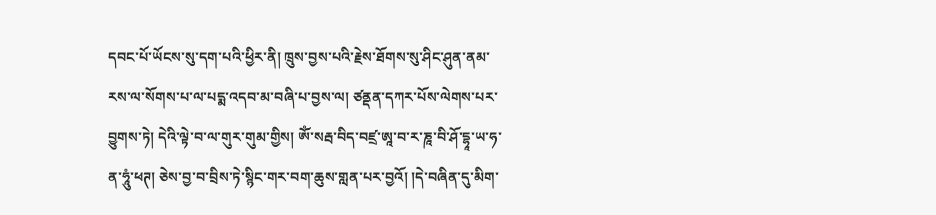དབང་པོ་ཡོངས་སུ་དག་པའི་ཕྱིར་ནི། ཁྲུས་བྱས་པའི་རྗེས་ཐོགས་སུ་ཤིང་ཤུན་ནམ་རས་ལ་སོགས་པ་ལ་པདྨ་འདབ་མ་བཞི་པ་བྱས་ལ། ཙནྡན་དཀར་པོས་ལེགས་པར་བྱུགས་ཏེ། དེའི་ལྟེ་བ་ལ་གུར་གུམ་གྱིས། ཨོཾ་སརྦ་བིད་བཛྲ་ཨཱ་བ་ར་ཎཱ་བི་ཤོ་དྷཱ་ཡ་ཧ་ན་ཧཱུཾ་ཕཊ། ཅེས་བྱ་བ་བྲིས་ཏེ་སྙིང་གར་བག་ཆུས་གླན་པར་བྱའོ། །དེ་བཞིན་དུ་མིག་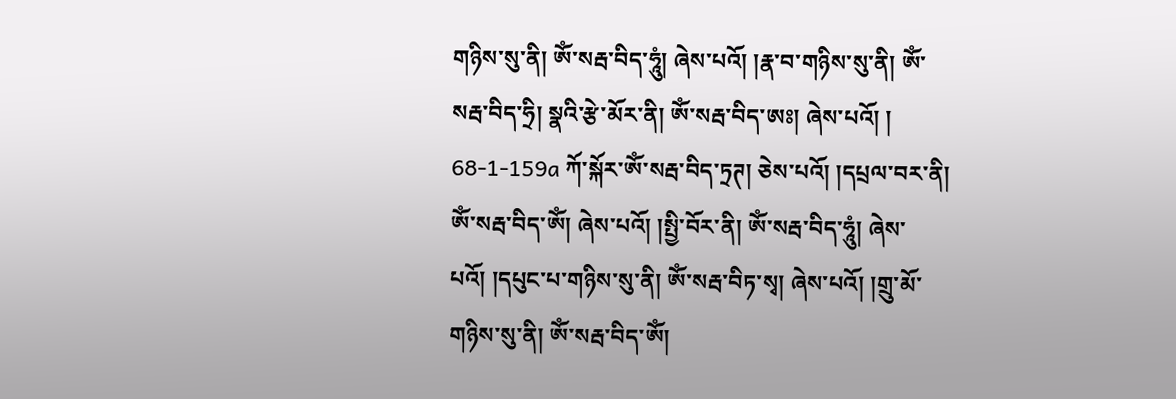གཉིས་སུ་ནི། ཨོཾ་སརྦ་བིད་ཧཱུཾ། ཞེས་པའོ། །རྣ་བ་གཉིས་སུ་ནི། ཨོཾ་སརྦ་བིད་ཧྲི། སྣའི་རྩེ་མོར་ནི། ཨོཾ་སརྦ་བིད་ཨཿ། ཞེས་པའོ། ། 68-1-159a ཀོ་སྐོར་ཨོཾ་སརྦ་བིད་ཏྲཊ། ཅེས་པའོ། །དཔྲལ་བར་ནི། ཨོཾ་སརྦ་བིད་ཨོཾ། ཞེས་པའོ། །སྤྱི་བོར་ནི། ཨོཾ་སརྦ་བིད་ཧཱུཾ། ཞེས་པའོ། །དཔུང་པ་གཉིས་སུ་ནི། ཨོཾ་སརྦ་བིཏ་སྭ། ཞེས་པའོ། །གྲུ་མོ་གཉིས་སུ་ནི། ཨོཾ་སརྦ་བིད་ཨོཾ།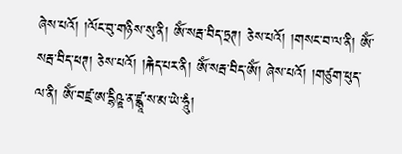ཞེས་པའོ། །ལོང་བུ་གཉིས་སུ་ནི། ཨོཾ་སརྦ་བིད་ཏྲཊ། ཅེས་པའོ། །གསང་བ་ལ་ནི། ཨོཾ་སརྦ་བིད་ཕཊ། ཅེས་པའོ། །རྐེད་པར་ནི། ཨོཾ་སརྦ་བིད་ཨོཾ། ཞེས་པའོ། །གཙུག་ཕུད་ལ་ནི། ཨོཾ་བཛྲ་ཨ་དྷིཥྛ་ན་ཛྙཱ་ས་མ་ཡེ་ཧཱུཾ།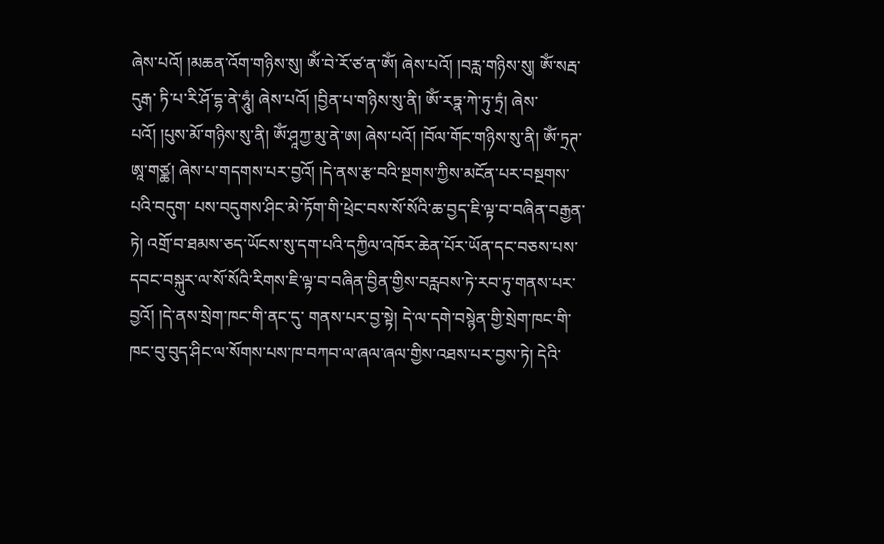ཞེས་པའོ། །མཆན་འོག་གཉིས་སུ། ཨོཾ་བེ་རོ་ཙ་ན་ཨོཾ། ཞེས་པའོ། །བརླ་གཉིས་སུ། ཨོཾ་སརྦ་དུརྒ་ ཏི་པ་རི་ཤོ་དྷ་ནེ་ཧཱུཾ། ཞེས་པའོ། །བྱིན་པ་གཉིས་སུ་ནི། ཨོཾ་རཏྣ་ཀེ་ཏུ་ཏྲཾ། ཞེས་པའོ། །པུས་མོ་གཉིས་སུ་ནི། ཨོཾ་ཤཱཀྱ་མུ་ནེ་ཨ། ཞེས་པའོ། །བོལ་གོང་གཉིས་སུ་ནི། ཨོཾ་ཏྲཊ་ཨཱ་གཙྪ། ཞེས་པ་གདགས་པར་བྱའོ། །དེ་ནས་རྩ་བའི་སྔགས་ཀྱིས་མངོན་པར་བསྔགས་པའི་བདུག་ པས་བདུགས་ཤིང་མེ་ཏོག་གི་ཕྲེང་བས་སོ་སོའི་ཆ་བྱད་ཇི་ལྟ་བ་བཞིན་བརྒྱན་ཏེ། འགྲོ་བ་ཐམས་ཅད་ཡོངས་སུ་དག་པའི་དཀྱིལ་འཁོར་ཆེན་པོར་ཡོན་དང་བཅས་པས་དབང་བསྐུར་ལ་སོ་སོའི་རིགས་ཇི་ལྟ་བ་བཞིན་བྱིན་གྱིས་བརླབས་ཏེ་རབ་ཏུ་གནས་པར་བྱའོ། །དེ་ནས་སྲེག་ཁང་གི་ནང་དུ་ གནས་པར་བྱ་སྟེ། དེ་ལ་དགེ་བསྙེན་གྱི་སྲེག་ཁང་གི་ཁང་བུ་བུད་ཤིང་ལ་སོགས་པས་ཁ་བཀབ་ལ་ཞལ་ཞལ་གྱིས་འཐས་པར་བྱས་ཏེ། དེའི་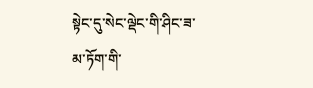སྟེང་དུ་སེང་ལྡེང་གི་ཤིང་ཟ་མ་ཏོག་གི་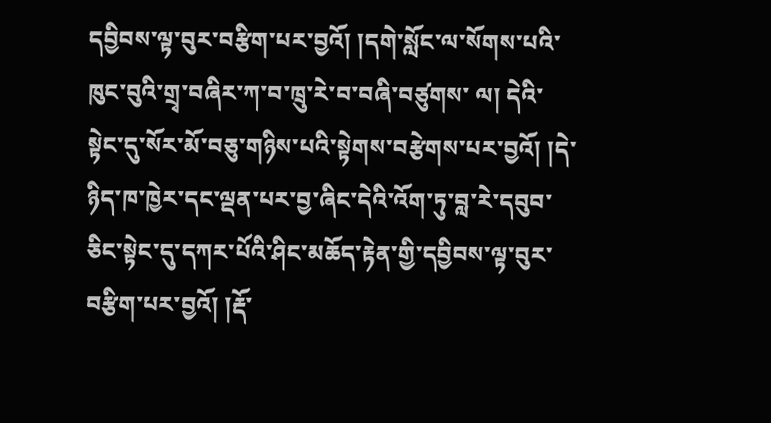དབྱིབས་ལྟ་བུར་བརྩིག་པར་བྱའོ། །དགེ་སློང་ལ་སོགས་པའི་ཁུང་བུའི་གྲྭ་བཞིར་ཀ་བ་ཁྲུ་རེ་བ་བཞི་བཙུགས་ ལ། དེའི་སྟེང་དུ་སོར་མོ་བཅུ་གཉིས་པའི་སྟེགས་བརྩེགས་པར་བྱའོ། །དེ་ཉིད་ཁ་ཁྱེར་དང་ལྡན་པར་བྱ་ཞིང་དེའི་འོག་ཏུ་བླ་རེ་དབུབ་ཅིང་སྟེང་དུ་དཀར་པོའི་ཤིང་མཆོད་རྟེན་གྱི་དབྱིབས་ལྟ་བུར་བརྩིག་པར་བྱའོ། །རྡོ་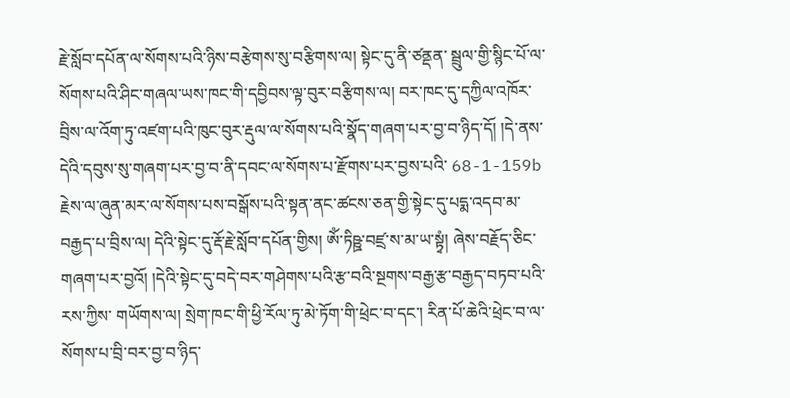རྗེ་སློབ་དཔོན་ལ་སོགས་པའི་ཉིས་བརྩེགས་སུ་བརྩིགས་ལ། སྟེང་དུ་ནི་ཙནྡན་ སྦྲུལ་གྱི་སྙིང་པོ་ལ་སོགས་པའི་ཤིང་གཞལ་ཡས་ཁང་གི་དབྱིབས་ལྟ་བུར་བརྩིགས་ལ། བར་ཁང་དུ་དཀྱིལ་འཁོར་བྲིས་ལ་འོག་ཏུ་འཛག་པའི་ཁུང་བུར་རྡུལ་ལ་སོགས་པའི་སྣོད་གཞག་པར་བྱ་བ་ཉིད་དོ། །དེ་ནས་དེའི་དབུས་སུ་གཞག་པར་བྱ་བ་ནི་དབང་ལ་སོགས་པ་རྫོགས་པར་བྱས་པའི་ 68-1-159b རྗེས་ལ་ཞུན་མར་ལ་སོགས་པས་བསྒོས་པའི་སྟན་ནང་ཚངས་ཅན་གྱི་སྟེང་དུ་པདྨ་འདབ་མ་བརྒྱད་པ་བྲིས་ལ། དེའི་སྟེང་དུ་རྡོ་རྗེ་སློབ་དཔོན་གྱིས། ཨོཾ་ཏིཥྛ་བཛྲ་ས་མ་ཡ་སྟྭཾ། ཞེས་བརྗོད་ཅིང་གཞག་པར་བྱའོ། །དེའི་སྟེང་དུ་བདེ་བར་གཤེགས་པའི་རྩ་བའི་སྔགས་བརྒྱ་རྩ་བརྒྱད་བཏབ་པའི་རས་ཀྱིས་ གཡོགས་ལ། སྲེག་ཁང་གི་ཕྱི་རོལ་ཏུ་མེ་ཏོག་གི་ཕྲེང་བ་དང་། རིན་པོ་ཆེའི་ཕྲེང་བ་ལ་སོགས་པ་བྲི་བར་བྱ་བ་ཉིད་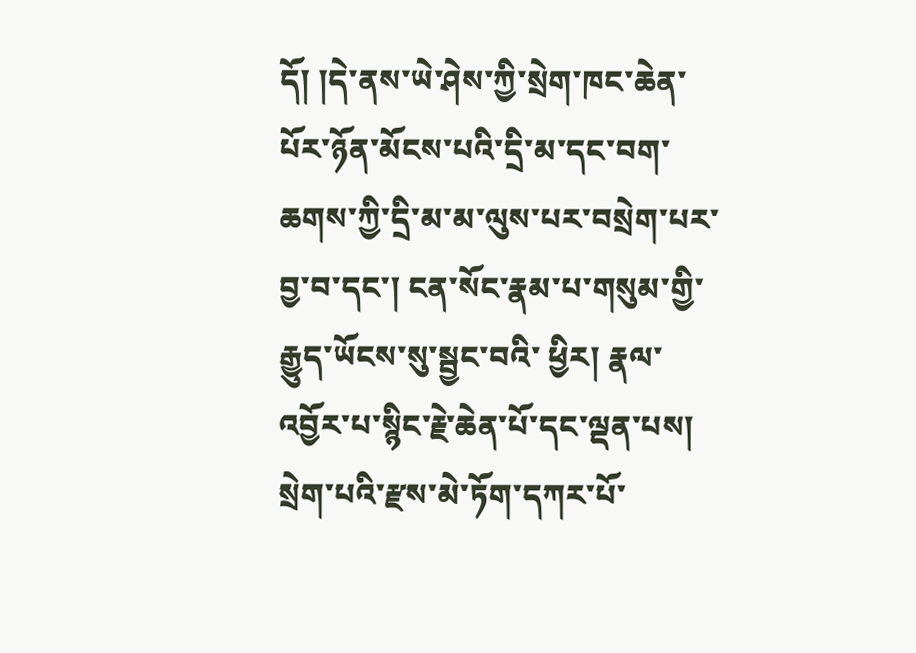དོ། །དེ་ནས་ཡེ་ཤེས་ཀྱི་སྲེག་ཁང་ཆེན་པོར་ཉོན་མོངས་པའི་དྲི་མ་དང་བག་ཆགས་ཀྱི་དྲི་མ་མ་ལུས་པར་བསྲེག་པར་བྱ་བ་དང་། ངན་སོང་རྣམ་པ་གསུམ་གྱི་རྒྱུད་ཡོངས་སུ་སྦྱང་བའི་ ཕྱིར། རྣལ་འབྱོར་པ་སྙིང་རྗེ་ཆེན་པོ་དང་ལྡན་པས། སྲེག་པའི་རྫས་མེ་ཏོག་དཀར་པོ་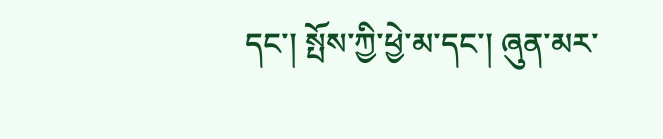དང་། སྤོས་ཀྱི་ཕྱེ་མ་དང་། ཞུན་མར་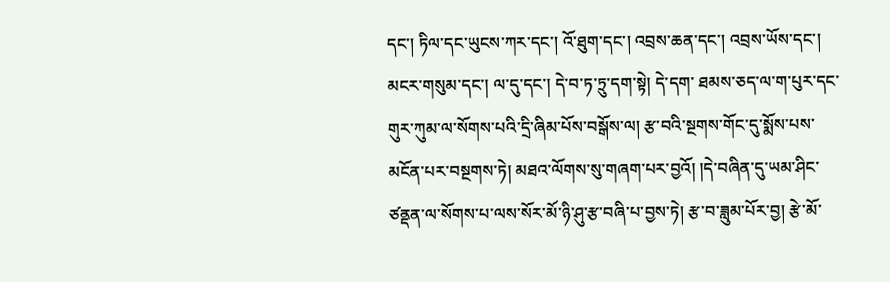དང་། ཏིལ་དང་ཡུངས་ཀར་དང་། འོ་ཐུག་དང་། འབྲས་ཆན་དང་། འབྲས་ཡོས་དང་། མངར་གསུམ་དང་། ལ་དུ་དང་། དེ་བ་ཏ་ཏྲུ་དག་སྟེ། དེ་དག་ ཐམས་ཅད་ལ་ག་པུར་དང་གུར་ཀུམ་ལ་སོགས་པའི་དྲི་ཞིམ་པོས་བསྒོས་ལ། རྩ་བའི་སྔགས་གོང་དུ་སྨོས་པས་མངོན་པར་བསྔགས་ཏེ། མཐའ་ལོགས་སུ་གཞག་པར་བྱའོ། །དེ་བཞིན་དུ་ཡམ་ཤིང་ཙནྡན་ལ་སོགས་པ་ལས་སོར་མོ་ཉི་ཤུ་རྩ་བཞི་པ་བྱས་ཏེ། རྩ་བ་ཟླུམ་པོར་བྱ། རྩེ་མོ་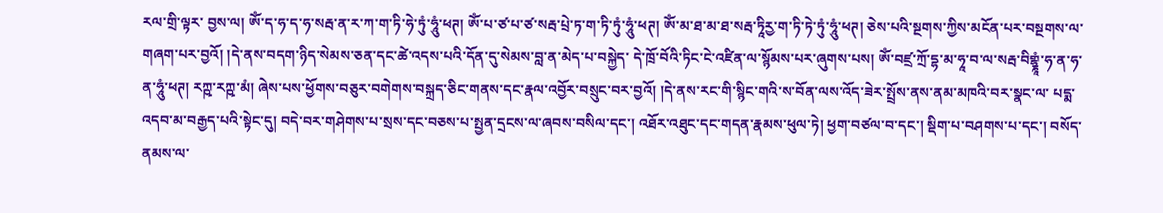རལ་གྲི་ལྟར་ བྱས་ལ། ཨོཾ་ད་ཧ་ད་ཧ་སརྦ་ན་ར་ཀ་ག་ཏི་ཧེ་ཏུཾ་ཧཱུཾ་ཕཊ། ཨོཾ་པ་ཙ་པ་ཙ་སརྦ་པྲེ་ཏ་ག་ཏི་ཏུཾ་ཧཱུཾ་ཕཊ། ཨོཾ་མ་ཐ་མ་ཐ་སརྦ་ཏཱིརྱ་ག་ཏི་ཏེ་ཏུཾ་ཧཱུཾ་ཕཊ། ཅེས་པའི་སྔགས་ཀྱིས་མངོན་པར་བསྔགས་ལ་གཞག་པར་བྱའོ། །དེ་ནས་བདག་ཉིད་སེམས་ཅན་དང་ཚེ་འདས་པའི་དོན་དུ་སེམས་བླ་ན་མེད་པ་བསྐྱེད་ དེ་ཁྲོ་བོའི་ཏིང་ངེ་འཛིན་ལ་སྙོམས་པར་ཞུགས་པས། ཨོཾ་བཛྲ་ཀྲོ་དྷ་མ་ཧཱ་བ་ལ་སརྦ་བིགྷྣཱཾ་ཧ་ན་ཧ་ན་ཧཱུཾ་ཕཊ། རཀྵ་རཀྵ་མཾ། ཞེས་པས་ཕྱོགས་བཅུར་བགེགས་བསྐྲད་ཅིང་གནས་དང་རྣལ་འབྱོར་བསྲུང་བར་བྱའོ། །དེ་ནས་རང་གི་སྙིང་གའི་ས་བོན་ལས་འོད་ཟེར་སྤྲོས་ནས་ནམ་མཁའི་བར་སྣང་ལ་ པདྨ་འདབ་མ་བརྒྱད་པའི་སྟེང་དུ། བདེ་བར་གཤེགས་པ་སྲས་དང་བཅས་པ་སྤྱན་དྲངས་ལ་ཞབས་བསིལ་དང་། འཐོར་འཐུང་དང་གདན་རྣམས་ཕུལ་ཏེ། ཕྱག་བཙལ་བ་དང་། སྡིག་པ་བཤགས་པ་དང་། བསོད་ནམས་ལ་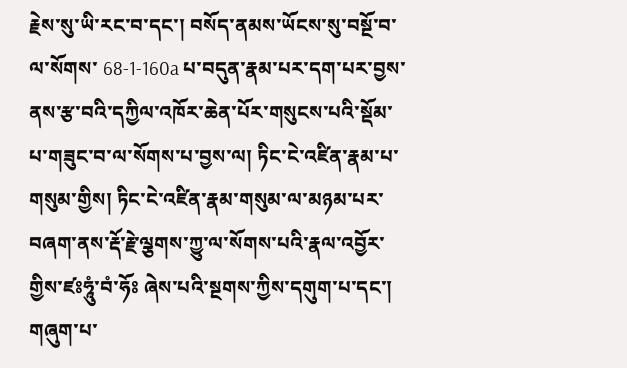རྗེས་སུ་ཡི་རང་བ་དང་། བསོད་ནམས་ཡོངས་སུ་བསྔོ་བ་ལ་སོགས་ 68-1-160a པ་བདུན་རྣམ་པར་དག་པར་བྱས་ནས་རྩ་བའི་དཀྱིལ་འཁོར་ཆེན་པོར་གསུངས་པའི་སྡོམ་པ་གཟུང་བ་ལ་སོགས་པ་བྱས་ལ། ཏིང་ངེ་འཛིན་རྣམ་པ་གསུམ་གྱིས། ཏིང་ངེ་འཛིན་རྣམ་གསུམ་ལ་མཉམ་པར་བཞག་ནས་རྡོ་རྗེ་ལྕགས་ཀྱུ་ལ་སོགས་པའི་རྣལ་འབྱོར་གྱིས་ཛཿཧཱུཾ་བཾ་ཧོཿ ཞེས་པའི་སྔགས་ཀྱིས་དགུག་པ་དང་། གཞུག་པ་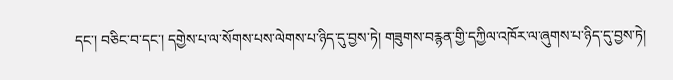དང་། བཅིང་བ་དང་། དགྱེས་པ་ལ་སོགས་པས་ལེགས་པ་ཉིད་དུ་བྱས་ཏེ། གཟུགས་བརྙན་གྱི་དཀྱིལ་འཁོར་ལ་ཞུགས་པ་ཉིད་དུ་བྱས་ཏེ།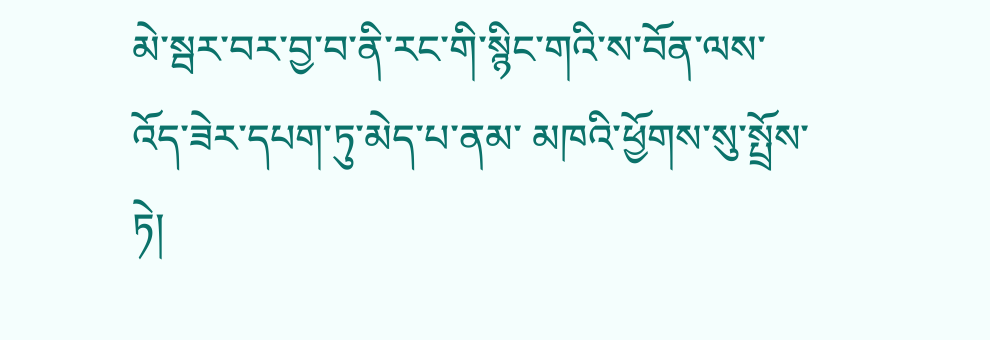མེ་སྦར་བར་བྱ་བ་ནི་རང་གི་སྙིང་གའི་ས་བོན་ལས་འོད་ཟེར་དཔག་ཏུ་མེད་པ་ནམ་ མཁའི་ཕྱོགས་སུ་སྤྲོས་ཏེ།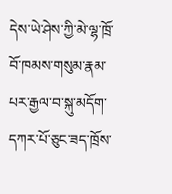དེས་ཡེ་ཤེས་ཀྱི་མེ་ལྷ་ཁྲོ་བོ་ཁམས་གསུམ་རྣམ་པར་རྒྱལ་བ་སྐུ་མདོག་དཀར་པོ་ཅུང་ཟད་ཁྲོས་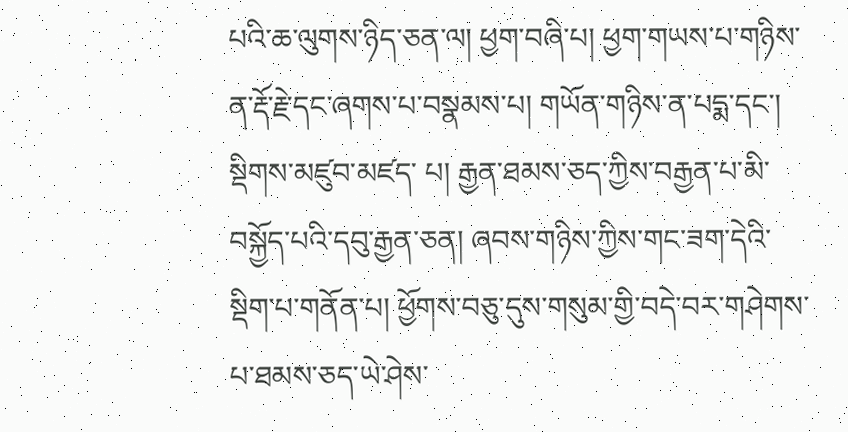པའི་ཆ་ལུགས་ཉིད་ཅན་ལ། ཕྱག་བཞི་པ། ཕྱག་གཡས་པ་གཉིས་ན་རྡོ་རྗེ་དང་ཞགས་པ་བསྣམས་པ། གཡོན་གཉིས་ན་པདྨ་དང་། སྡིགས་མཛུབ་མཛད་ པ། རྒྱན་ཐམས་ཅད་ཀྱིས་བརྒྱན་པ་མི་བསྐྱོད་པའི་དབུ་རྒྱན་ཅན། ཞབས་གཉིས་ཀྱིས་གང་ཟག་དེའི་སྡིག་པ་གནོན་པ། ཕྱོགས་བཅུ་དུས་གསུམ་གྱི་བདེ་བར་གཤེགས་པ་ཐམས་ཅད་ཡེ་ཤེས་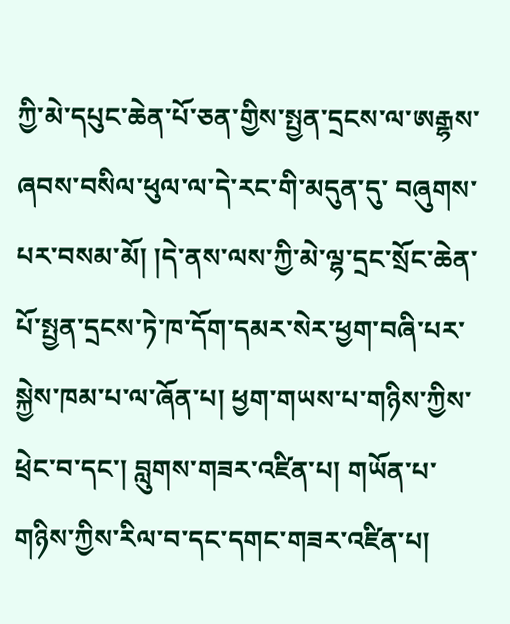ཀྱི་མེ་དཔུང་ཆེན་པོ་ཅན་གྱིས་སྤྱན་དྲངས་ལ་ཨརྒྷས་ཞབས་བསིལ་ཕུལ་ལ་དེ་རང་གི་མདུན་དུ་ བཞུགས་པར་བསམ་མོ། །དེ་ནས་ལས་ཀྱི་མེ་ལྷ་དྲང་སྲོང་ཆེན་པོ་སྤྱན་དྲངས་ཏེ་ཁ་དོག་དམར་སེར་ཕྱག་བཞི་པར་སྐྱེས་ཁམ་པ་ལ་ཞོན་པ། ཕྱག་གཡས་པ་གཉིས་ཀྱིས་ཕྲེང་བ་དང་། བླུགས་གཟར་འཛིན་པ། གཡོན་པ་གཉིས་ཀྱིས་རིལ་བ་དང་དགང་གཟར་འཛིན་པ།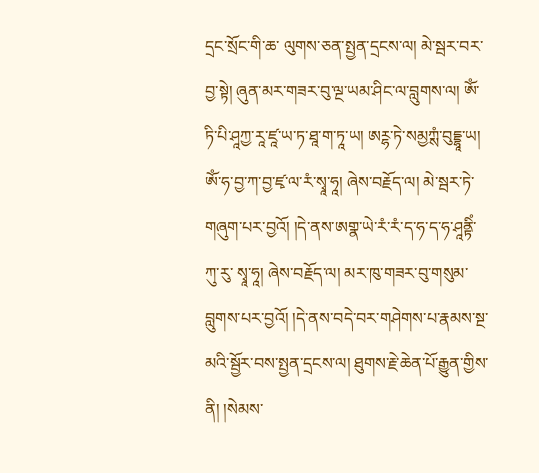དྲང་སྲོང་གི་ཆ་ ལུགས་ཅན་སྤྱན་དྲངས་ལ། མེ་སྦར་བར་བྱ་སྟེ། ཞུན་མར་གཟར་བུ་ལྔ་ཡམ་ཤིང་ལ་བླུགས་ལ། ཨོཾ་ཏི་པི་ཤཱཀྱ་རཱ་ཛཱ་ཡ་ཏ་ཐཱ་ག་ཏཱ་ཡ། ཨཪྷ་ཏེ་སམྱཀྶཾ་བུདྡྷཱ་ཡ། ཨོཾ་ཧ་བྱ་ཀ་བྱ་ཛྭ་ལ་རཾ་སྭཱ་ཧཱ། ཞེས་བརྗོད་ལ། མེ་སྦར་ཏེ་གཞུག་པར་བྱའོ། །དེ་ནས་ཨགྣ་ཡེ་རཾ་རཾ་ད་ཧ་ད་ཧ་ཤཱནྟིཾ་ཀུ་རུ་ སྭཱ་ཧཱ། ཞེས་བརྗོད་ལ། མར་ཁུ་གཟར་བུ་གསུམ་བླུགས་པར་བྱའོ། །དེ་ནས་བདེ་བར་གཤེགས་པ་རྣམས་སྔ་མའི་སྦྱོར་བས་སྤྱན་དྲངས་ལ། ཐུགས་རྗེ་ཆེན་པོ་རྒྱུན་གྱིས་ནི། །སེམས་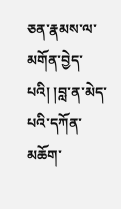ཅན་རྣམས་ལ་མགོན་བྱེད་པའི། །བླ་ན་མེད་པའི་དཀོན་མཆོག་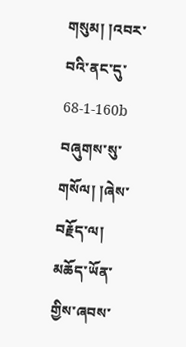གསུམ། །འབར་བའི་ནང་དུ་ 68-1-160b བཞུགས་སུ་གསོལ། །ཞེས་བརྗོད་ལ། མཆོད་ཡོན་གྱིས་ཞབས་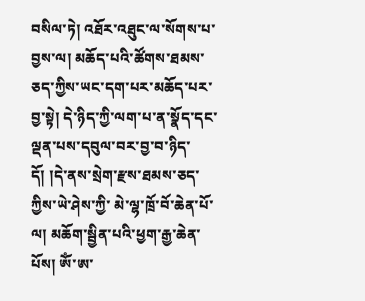བསིལ་ཏེ། འཐོར་འཐུང་ལ་སོགས་པ་བྱས་ལ། མཆོད་པའི་ཚོགས་ཐམས་ཅད་ཀྱིས་ཡང་དག་པར་མཆོད་པར་བྱ་སྟེ། དེ་ཉིད་ཀྱི་ལག་པ་ན་སྣོད་དང་ལྡན་པས་དབུལ་བར་བྱ་བ་ཉིད་དོ། །དེ་ནས་སྲེག་རྫས་ཐམས་ཅད་ཀྱིས་ཡེ་ཤེས་ཀྱི་ མེ་ལྷ་ཁྲོ་བོ་ཆེན་པོ་ལ། མཆོག་སྦྱིན་པའི་ཕྱག་རྒྱ་ཆེན་པོས། ཨོཾ་ཨ་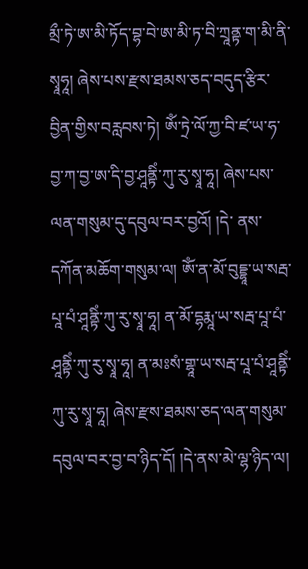མྲྀ་ཏེ་ཨ་མི་ཏོད་བྷ་བེ་ཨ་མི་ཏ་བི་ཀྲཱནྟ་ག་མི་ནི་སྭཱཧཱ། ཞེས་པས་རྫས་ཐམས་ཅད་བདུད་རྩིར་བྱིན་གྱིས་བརླབས་ཏེ། ཨོཾ་ཏྲེ་ལོ་ཀྱ་བི་ཛ་ཡ་ཧ་བྱ་ཀ་བྱ་ཨ་དི་བྱ་ཤཱནྟིཾ་ཀུ་རུ་སྭཱ་ཧཱ། ཞེས་པས་ལན་གསུམ་དུ་དབུལ་བར་བྱའོ། །དེ་ ནས་དཀོན་མཆོག་གསུམ་ལ། ཨོཾ་ན་མོ་བུདྡྷཱ་ཡ་སརྦ་པཱ་པཾ་ཤཱནྟིཾ་ཀུ་རུ་སྭཱ་ཧཱ། ན་མོ་དྷརྨཱ་ཡ་སརྦ་པཱ་པཾ་ཤཱནྟིཾ་ཀུ་རུ་སྭཱ་ཧཱ། ན་མཿསཾ་གྷཱ་ཡ་སརྦ་པཱ་པཾ་ཤཱནྟིཾ་ཀུ་རུ་སྭཱ་ཧཱ། ཞེས་རྫས་ཐམས་ཅད་ལན་གསུམ་དབུལ་བར་བྱ་བ་ཉིད་དོ། །དེ་ནས་མེ་ལྷ་ཉིད་ལ།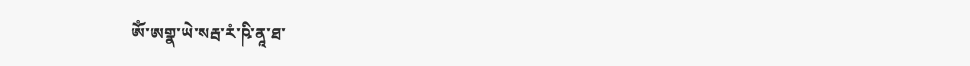ཨོཾ་ཨགྣ་ཡེ་སརྦ་རཾ་ཥི་ནཱ་ཐ་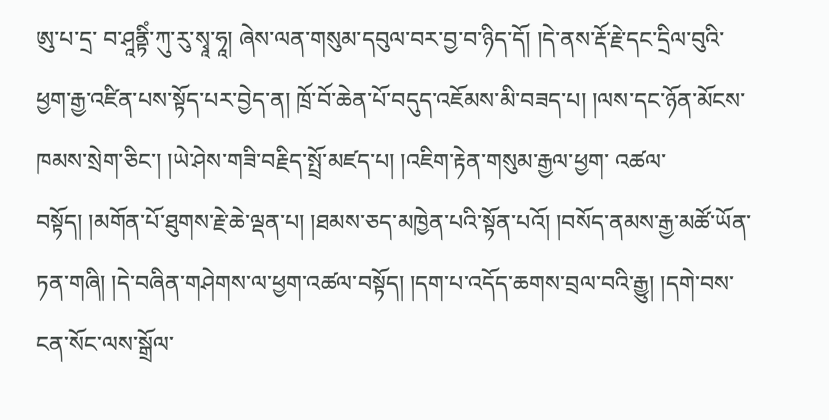ཨུ་པ་དྲ་ བ་ཤཱནྟིཾ་ཀུ་རུ་སྭཱ་ཧཱ། ཞེས་ལན་གསུམ་དབུལ་བར་བྱ་བ་ཉིད་དོ། །དེ་ནས་རྡོ་རྗེ་དང་དྲིལ་བུའི་ཕྱག་རྒྱ་འཛིན་པས་སྟོད་པར་བྱེད་ན། ཁྲོ་བོ་ཆེན་པོ་བདུད་འཇོམས་མི་བཟད་པ། །ལས་དང་ཉོན་མོངས་ཁམས་སྲེག་ཅིང་། །ཡེ་ཤེས་གཟི་བརྗིད་སྤྲོ་མཛད་པ། །འཇིག་རྟེན་གསུམ་རྒྱལ་ཕྱག་ འཚལ་བསྟོད། །མགོན་པོ་ཐུགས་རྗེ་ཆེ་ལྡན་པ། །ཐམས་ཅད་མཁྱེན་པའི་སྟོན་པའོ། །བསོད་ནམས་རྒྱ་མཚོ་ཡོན་ཏན་གཞི། །དེ་བཞིན་གཤེགས་ལ་ཕྱག་འཚལ་བསྟོད། །དག་པ་འདོད་ཆགས་བྲལ་བའི་རྒྱུ། །དགེ་བས་ངན་སོང་ལས་སྒྲོལ་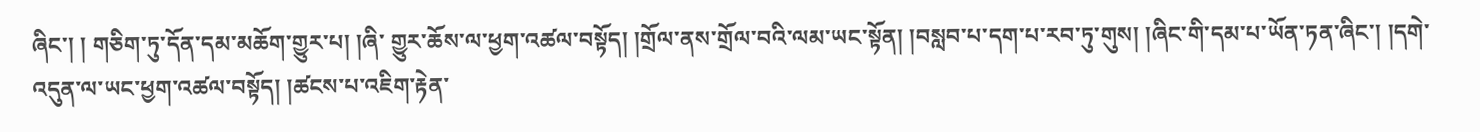ཞིང་། ། གཅིག་ཏུ་དོན་དམ་མཆོག་གྱུར་པ། །ཞི་ གྱུར་ཆོས་ལ་ཕྱག་འཚལ་བསྟོད། །གྲོལ་ནས་གྲོལ་བའི་ལམ་ཡང་སྟོན། །བསླབ་པ་དག་པ་རབ་ཏུ་གུས། །ཞིང་གི་དམ་པ་ཡོན་ཏན་ཞིང་། །དགེ་འདུན་ལ་ཡང་ཕྱག་འཚལ་བསྟོད། །ཚངས་པ་འཇིག་རྟེན་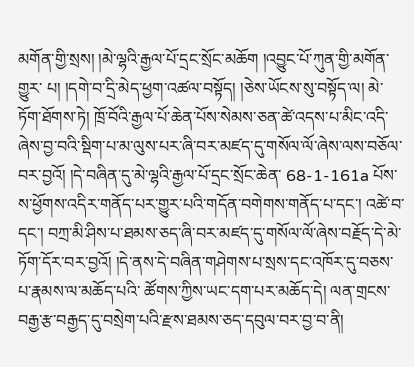མགོན་གྱི་སྲས། །མེ་ལྷའི་རྒྱལ་པོ་དྲང་སྲོང་མཆོག །འབྱུང་པོ་ཀུན་གྱི་མགོན་གྱུར་ པ། །དགེ་བ་དྲི་མེད་ཕྱག་འཚལ་བསྟོད། །ཅེས་ཡོངས་སུ་བསྟོད་ལ། མེ་ཏོག་ཐོགས་ཏེ། ཁྲོ་བོའི་རྒྱལ་པོ་ཆེན་པོས་སེམས་ཅན་ཚེ་འདས་པ་མིང་འདི་ཞེས་བྱ་བའི་སྡིག་པ་མ་ལུས་པར་ཞི་བར་མཛད་དུ་གསོལ་ལོ་ཞེས་ལས་བཅོལ་བར་བྱའོ། །དེ་བཞིན་དུ་མེ་ལྷའི་རྒྱལ་པོ་དྲང་སྲོང་ཆེན་ 68-1-161a པོས་ས་ཕྱོགས་འདིར་གནོད་པར་གྱུར་པའི་གདོན་བགེགས་གནོད་པ་དང་། འཚེ་བ་དང་། བཀྲ་མི་ཤིས་པ་ཐམས་ཅད་ཞི་བར་མཛད་དུ་གསོལ་ལོ་ཞེས་བརྗོད་དེ་མེ་ཏོག་དོར་བར་བྱའོ། །དེ་ནས་དེ་བཞིན་གཤེགས་པ་སྲས་དང་འཁོར་དུ་བཅས་པ་རྣམས་ལ་མཆོད་པའི་ ཚོགས་ཀྱིས་ཡང་དག་པར་མཆོད་དེ། ལན་གྲངས་བརྒྱ་རྩ་བརྒྱད་དུ་བསྲེག་པའི་རྫས་ཐམས་ཅད་དབུལ་བར་བྱ་བ་ནི།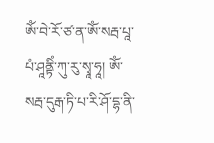ཨོཾ་བེ་རོ་ཙ་ན་ཨོཾ་སརྦ་པཱ་པཾ་ཤཱནྟིཾ་ཀུ་རུ་སྭཱ་ཧཱ། ཨོཾ་སརྦ་དུརྒ་ཏི་པ་རི་ཤོ་དྷ་ནི་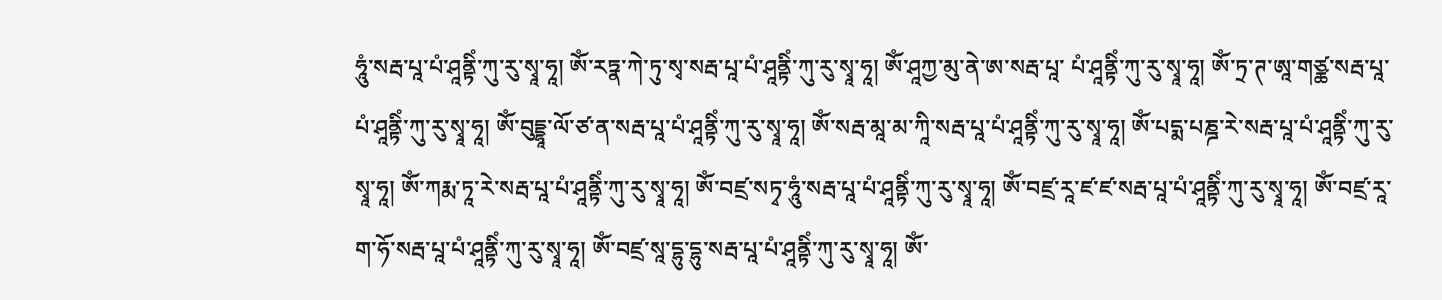ཧཱུཾ་སརྦ་པཱ་པཾ་ཤཱནྟིཾ་ཀུ་རུ་སྭཱ་ཧཱ། ཨོཾ་རཏྣ་ཀེ་ཏུ་སྭ་སརྦ་པཱ་པཾ་ཤཱནྟིཾ་ཀུ་རུ་སྭཱ་ཧཱ། ཨོཾ་ཤཱཀྱ་མུ་ནེ་ཨ་སརྦ་པཱ་ པཾ་ཤཱནྟིཾ་ཀུ་རུ་སྭཱ་ཧཱ། ཨོཾ་ཏྲ་ཊ་ཨཱ་གཙྪ་སརྦ་པཱ་པཾ་ཤཱནྟིཾ་ཀུ་རུ་སྭཱ་ཧཱ། ཨོཾ་བུདྡྷཱ་ལོ་ཙ་ན་སརྦ་པཱ་པཾ་ཤཱནྟིཾ་ཀུ་རུ་སྭཱ་ཧཱ། ཨོཾ་སརྦ་མཱ་མ་ཀཱི་སརྦ་པཱ་པཾ་ཤཱནྟིཾ་ཀུ་རུ་སྭཱ་ཧཱ། ཨོཾ་པདྨ་པཎྜ་རེ་སརྦ་པཱ་པཾ་ཤཱནྟིཾ་ཀུ་རུ་སྭཱ་ཧཱ། ཨོཾ་ཀརྨ་ཏཱ་རེ་སརྦ་པཱ་པཾ་ཤཱནྟིཾ་ཀུ་རུ་སྭཱ་ཧཱ། ཨོཾ་བཛྲ་སཏྭ་ཧཱུཾ་སརྦ་པཱ་པཾ་ཤཱནྟིཾ་ཀུ་རུ་སྭཱ་ཧཱ། ཨོཾ་བཛྲ་རཱ་ཛ་ཛ་སརྦ་པཱ་པཾ་ཤཱནྟིཾ་ཀུ་རུ་སྭཱ་ཧཱ། ཨོཾ་བཛྲ་རཱ་ག་ཧོ་སརྦ་པཱ་པཾ་ཤཱནྟིཾ་ཀུ་རུ་སྭཱ་ཧཱ། ཨོཾ་བཛྲ་སཱ་དྷུ་དྷུ་སརྦ་པཱ་པཾ་ཤཱནྟིཾ་ཀུ་རུ་སྭཱ་ཧཱ། ཨོཾ་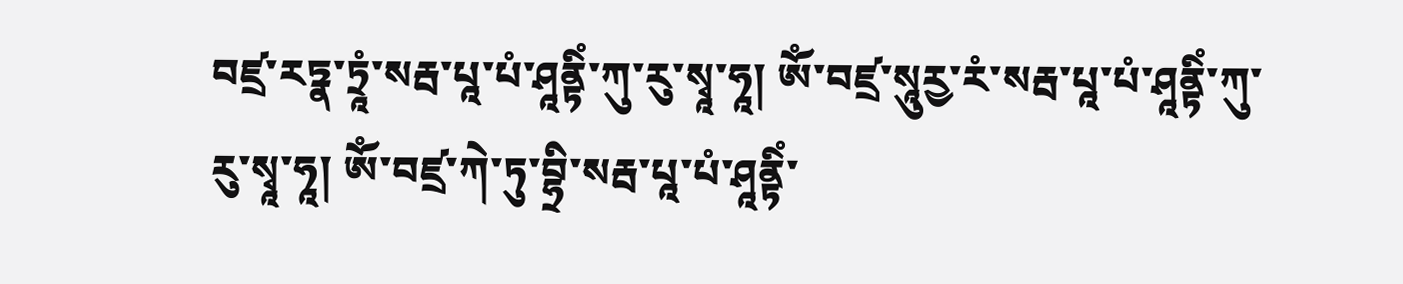བཛྲ་རཏྣ་ཏྲཱཾ་སརྦ་པཱ་པཾ་ཤཱནྟིཾ་ཀུ་རུ་སྭཱ་ཧཱ། ཨོཾ་བཛྲ་སཱུརྱ་རཾ་སརྦ་པཱ་པཾ་ཤཱནྟིཾ་ཀུ་རུ་སྭཱ་ཧཱ། ཨོཾ་བཛྲ་ཀེ་ཏུ་བྷྲི་སརྦ་པཱ་པཾ་ཤཱནྟིཾ་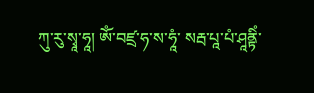ཀུ་རུ་སྭཱ་ཧཱ། ཨོཾ་བཛྲ་ཧ་ས་ཧཱཾ་ སརྦ་པཱ་པཾ་ཤཱནྟིཾ་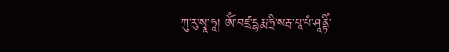ཀུ་རུ་སྭཱ་ཧཱ། ཨོཾ་བཛྲ་དྷརྨ་ཧྲི་སརྦ་པཱ་པཾ་ཤཱནྟིཾ་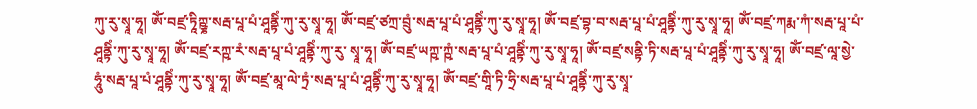ཀུ་རུ་སྭཱ་ཧཱ། ཨོཾ་བཛྲ་ཏཱིཀྵྞ་སརྦ་པཱ་པཾ་ཤཱནྟིཾ་ཀུ་རུ་སྭཱ་ཧཱ། ཨོཾ་བཛྲ་ཙཀྲ་བྲུཾ་སརྦ་པཱ་པཾ་ཤཱནྟིཾ་ཀུ་རུ་སྭཱ་ཧཱ། ཨོཾ་བཛྲ་བྷ་བ་སརྦ་པཱ་པཾ་ཤཱནྟིཾ་ཀུ་རུ་སྭཱ་ཧཱ། ཨོཾ་བཛྲ་ཀརྨ་ཀཾ་སརྦ་པཱ་པཾ་ཤཱནྟིཾ་ཀུ་རུ་སྭཱ་ཧཱ། ཨོཾ་བཛྲ་རཀྵ་རཾ་སརྦ་པཱ་པཾ་ཤཱནྟིཾ་ཀུ་རུ་ སྭཱ་ཧཱ། ཨོཾ་བཛྲ་ཡཀྵ་ཀྵཾ་སརྦ་པཱ་པཾ་ཤཱནྟིཾ་ཀུ་རུ་སྭཱ་ཧཱ། ཨོཾ་བཛྲ་སནྟི་ཏི་སརྦ་པཱ་པཾ་ཤཱནྟིཾ་ཀུ་རུ་སྭཱ་ཧཱ། ཨོཾ་བཛྲ་ལཱ་སྱེ་ཧཱུཾ་སརྦ་པཱ་པཾ་ཤཱནྟིཾ་ཀུ་རུ་སྭཱ་ཧཱ། ཨོཾ་བཛྲ་མཱ་ལེ་ཏྲཾ་སརྦ་པཱ་པཾ་ཤཱནྟིཾ་ཀུ་རུ་སྭཱ་ཧཱ། ཨོཾ་བཛྲ་གཱི་ཏི་ཧྲི་སརྦ་པཱ་པཾ་ཤཱནྟིཾ་ཀུ་རུ་སྭཱ་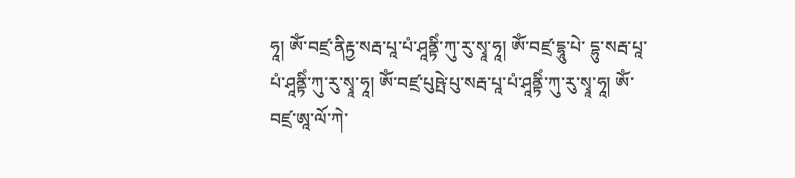ཧཱ། ཨོཾ་བཛྲ་ནིརྟྱ་སརྦ་པཱ་པཾ་ཤཱནྟིཾ་ཀུ་རུ་སྭཱ་ཧཱ། ཨོཾ་བཛྲ་དྷཱུ་པེ་ དྷུ་སརྦ་པཱ་པཾ་ཤཱནྟིཾ་ཀུ་རུ་སྭཱ་ཧཱ། ཨོཾ་བཛྲ་པུཥྤེ་པུ་སརྦ་པཱ་པཾ་ཤཱནྟིཾ་ཀུ་རུ་སྭཱ་ཧཱ། ཨོཾ་བཛྲ་ཨཱ་ལོ་ཀེ་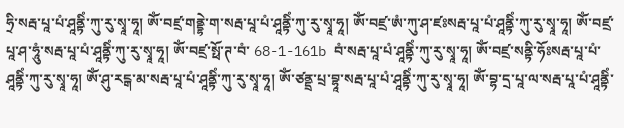ཧྲི་སརྦ་པཱ་པཾ་ཤཱནྟིཾ་ཀུ་རུ་སྭཱ་ཧཱ། ཨོཾ་བཛྲ་གནྡྷེ་ག་སརྦ་པཱ་པཾ་ཤཱནྟིཾ་ཀུ་རུ་སྭཱ་ཧཱ། ཨོཾ་བཛྲ་ཨཾ་ཀུ་ཤ་ཛཿསརྦ་པཱ་པཾ་ཤཱནྟིཾ་ཀུ་རུ་སྭཱ་ཧཱ། ཨོཾ་བཛྲ་པཱ་ཤ་ཧཱུཾ་སརྦ་པཱ་པཾ་ཤཱནྟིཾ་ཀུ་རུ་སྭཱ་ཧཱ། ཨོཾ་བཛྲ་སྥོ་ཊ་བཾ་ 68-1-161b བཾ་སརྦ་པཱ་པཾ་ཤཱནྟིཾ་ཀུ་རུ་སྭཱ་ཧཱ། ཨོཾ་བཛྲ་སནྟི་ཧོཿསརྦ་པཱ་པཾ་ཤཱནྟིཾ་ཀུ་རུ་སྭཱ་ཧཱ། ཨོཾ་ཤུ་རངྒ་མ་སརྦ་པཱ་པཾ་ཤཱནྟིཾ་ཀུ་རུ་སྭཱ་ཧཱ། ཨོཾ་ཙནྡྲ་པྲ་བྷཱ་སརྦ་པཱ་པཾ་ཤཱནྟིཾ་ཀུ་རུ་སྭཱ་ཧཱ། ཨོཾ་བྷ་དྲ་པཱ་ལ་སརྦ་པཱ་པཾ་ཤཱནྟིཾ་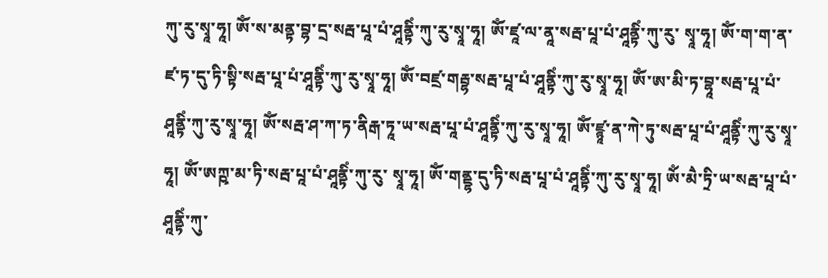ཀུ་རུ་སྭཱ་ཧཱ། ཨོཾ་ས་མནྟ་བྷ་དྲ་སརྦ་པཱ་པཾ་ཤཱནྟིཾ་ཀུ་རུ་སྭཱ་ཧཱ། ཨོཾ་ཛཱ་ལ་ནཱ་སརྦ་པཱ་པཾ་ཤཱནྟིཾ་ཀུ་རུ་ སྭཱ་ཧཱ། ཨོཾ་ག་ག་ན་ཛ་ཏ་དུ་ཏི་སྟི་སརྦ་པཱ་པཾ་ཤཱནྟིཾ་ཀུ་རུ་སྭཱ་ཧཱ། ཨོཾ་བཛྲ་གརྦྷ་སརྦ་པཱ་པཾ་ཤཱནྟིཾ་ཀུ་རུ་སྭཱ་ཧཱ། ཨོཾ་ཨ་མི་ཏ་བྷཱ་སརྦ་པཱ་པཾ་ཤཱནྟིཾ་ཀུ་རུ་སྭཱ་ཧཱ། ཨོཾ་སརྦ་ཤ་ཀ་ཏ་ནིརྒ་ཏཱ་ཡ་སརྦ་པཱ་པཾ་ཤཱནྟིཾ་ཀུ་རུ་སྭཱ་ཧཱ། ཨོཾ་ཛྙཱ་ན་ཀེ་ཏུ་སརྦ་པཱ་པཾ་ཤཱནྟིཾ་ཀུ་རུ་སྭཱ་ཧཱ། ཨོཾ་ཨཀྵ་མ་ཏི་སརྦ་པཱ་པཾ་ཤཱནྟིཾ་ཀུ་རུ་ སྭཱ་ཧཱ། ཨོཾ་གནྡྷ་དུ་ཏི་སརྦ་པཱ་པཾ་ཤཱནྟིཾ་ཀུ་རུ་སྭཱ་ཧཱ། ཨོཾ་མཻ་ཏྲི་ཡ་སརྦ་པཱ་པཾ་ཤཱནྟིཾ་ཀུ་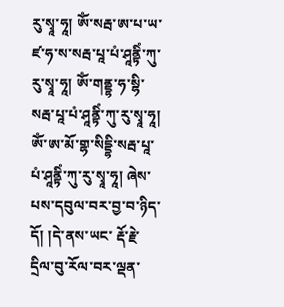རུ་སྭཱ་ཧཱ། ཨོཾ་སརྦ་ཨ་པ་ཡ་ཛ་ཧ་ས་སརྦ་པཱ་པཾ་ཤཱནྟིཾ་ཀུ་རུ་སྭཱ་ཧཱ། ཨོཾ་གནྡྷ་ཧ་སྷི་སརྦ་པཱ་པཾ་ཤཱནྟིཾ་ཀུ་རུ་སྭཱ་ཧཱ། ཨོཾ་ཨ་མོ་གྷ་སིདྡྷི་སརྦ་པཱ་པཾ་ཤཱནྟིཾ་ཀུ་རུ་སྭཱ་ཧཱ། ཞེས་པས་དབུལ་བར་བྱ་བ་ཉིད་དོ། །དེ་ནས་ཡང་ རྡོ་རྗེ་དྲིལ་བུ་རོལ་བར་ལྡན་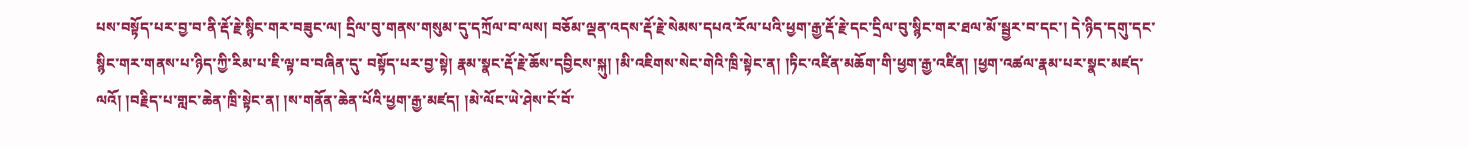པས་བསྟོད་པར་བྱ་བ་ནི་རྡོ་རྗེ་སྙིང་གར་བཟུང་ལ། དྲིལ་བུ་གནས་གསུམ་དུ་དཀྲོལ་བ་ལས། བཅོམ་ལྡན་འདས་རྡོ་རྗེ་སེམས་དཔའ་རོལ་པའི་ཕྱག་རྒྱ་རྡོ་རྗེ་དང་དྲིལ་བུ་སྙིང་གར་ཐལ་མོ་སྦྱར་བ་དང་། དེ་ཉིད་དགུ་དང་སྙིང་གར་གནས་པ་ཉིད་ཀྱི་རིམ་པ་ཇི་ལྟ་བ་བཞིན་དུ་ བསྟོད་པར་བྱ་སྟེ། རྣམ་སྣང་རྡོ་རྗེ་ཆོས་དབྱིངས་སྐུ། །མི་འཇིགས་སེང་གེའི་ཁྲི་སྟེང་ན། །ཏིང་འཛིན་མཆོག་གི་ཕྱག་རྒྱ་འཛིན། །ཕྱག་འཚལ་རྣམ་པར་སྣང་མཛད་ལའོ། །བརྗིད་པ་གླང་ཆེན་ཁྲི་སྟེང་ན། །ས་གནོན་ཆེན་པོའི་ཕྱག་རྒྱ་མཛད། །མེ་ལོང་ཡེ་ཤེས་ངོ་བོ་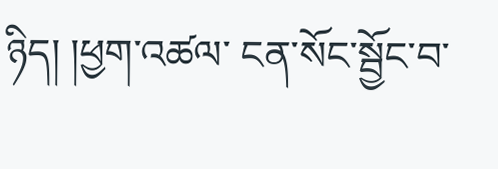ཉིད། །ཕྱག་འཚལ་ ངན་སོང་སྦྱོང་བ་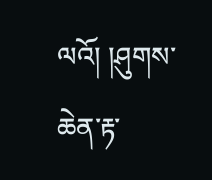ལའོ། །ཤུགས་ཆེན་རྟ་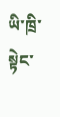ཡི་ཁྲི་སྟེང་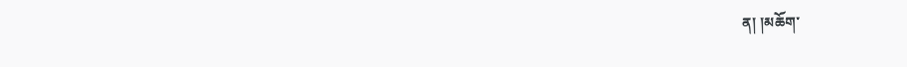ན། །མཆོག་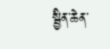སྦྱིན་ཆེན་